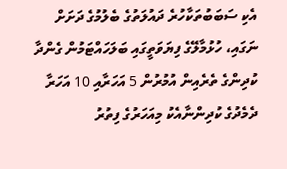އެކި ސަބަބުތަކާހުރެ ދައުލަތުގެ ބެލުމުގެ ދަށަށް ނަގައި، ހުޅުމާލޭގެ ފިޔަވަތީގައި ބަލަހައްޓަމުން ގެންދާ ކުދިންގެ ތެރެއިން އުމުރުން 5 އަހަރާއި 10 އަހަރާ ދެމެދުގެ ކުދިންނާއެކު މިއަހަރުގެ ފިތުރު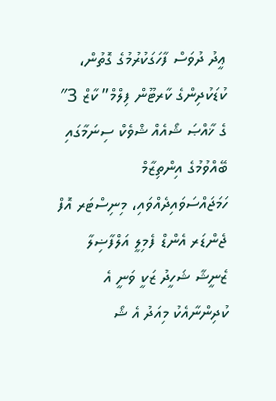ޢީދު ދުވަސް ފާހަގަކުރުމުގެ ގޮތުން، ކުޑަކުދިންގެ ކާރޓޫން ފިލްމް” ކާޒް 3″ ގެ ޚާއްޞަ ޝޯއެއް ޝްވެކް ސިނަމާގައި ބޭއްވުމުގެ އިންތިޒާމް ހަމަޖައްސަވައިދެއްވައި، މިނިސްޓަރ އޮފް ޖެންޑަރ އެންޑް ފެމިލީ އަލްފާޟިލާ ޒެނީޝާ ޝަހީދު ޒަކީ ވަނީ އެ ކުދިންނާއެކު މިއަދު އެ ޝޯ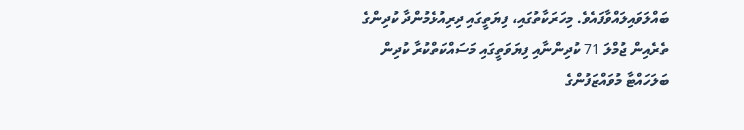ބައްލަވައިލައްވާފައެވެ. މިހަރަކާތުގައި، ފިޔަތީގައި ދިރިއުޅެމުންދާ ކުދިންގެ ތެރެއިން ޖުމްލަ 71 ކުދިންނާއި ފިޔަވަތީގައި މަސައްކަތްކުރާ ކުދިން ބަލަހައްޓާ މުވައްޒަފުންގެ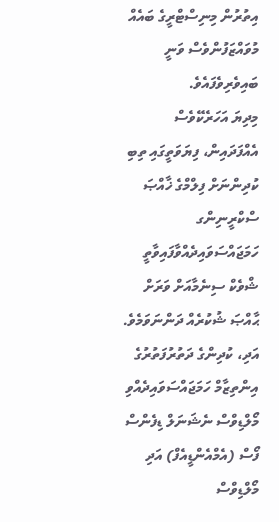އިތުރުން މިނިސްޓްރީގެ ބައެއް މުވައްޒަފުންވެސް ވަނީ ބައިވެރިވެފައެވެ.
މިދިޔަ އަހަރެކޭވެސް އެއްފަދައިން، ފިޔަވަތީގައި ތިބި ކުދިންނަށް ފިލްމްގެ ޚާއްޞަ ސްކްރީނިންގ ހަމަޖައްސަވައިދެއްވާފައިވާތީ ޝްވެކް ސިނެމާއަށް ވަރަށް ޙާއްޞަ ޝުކުރެއް ދަންނަވަމެވެ. އަދި، ކުދިންގެ ދަތުރުފަތުރުގެ އިންތިޒާމް ހަމަޖައްސަވައިދެއްވި މޯލްޑިވްސް ނެޝަނަލް ޑިފެންސް ފޯސް (އެމްއެންޑީއެފް) އަދި މޯލްޑިވްސް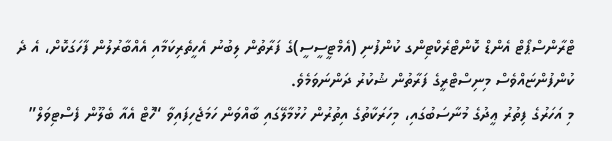ޓްރާންސްޕޯޓް އެންޑް ކޮންޓްރެކްޓިންގ ކުންފުނި (އެމްޓީސީސީ)ގެ ފަރާތުން ލިބުނު އެހީތެރިކަމާއި އެއްބާރުލުން ފާހަގަކޮށް، އެ ދެ ކުންފުންޏައްވެސް މިނިސްޓްރީގެ ފަރާތުން ޝުކުރު ދަންނަވަމެވެ.
މި އަހަރުގެ ފިތުރު ޢީދުގެ މުނާސަބުގައި، މިހަރަކާތުގެ އިތުރުން ހުޅުމާލޭގައި ބާއްވަން ހަމަޖެހިފައިވާ “ހޮޓް އެއާ ބެލޫން ފެސްޓިވަލް”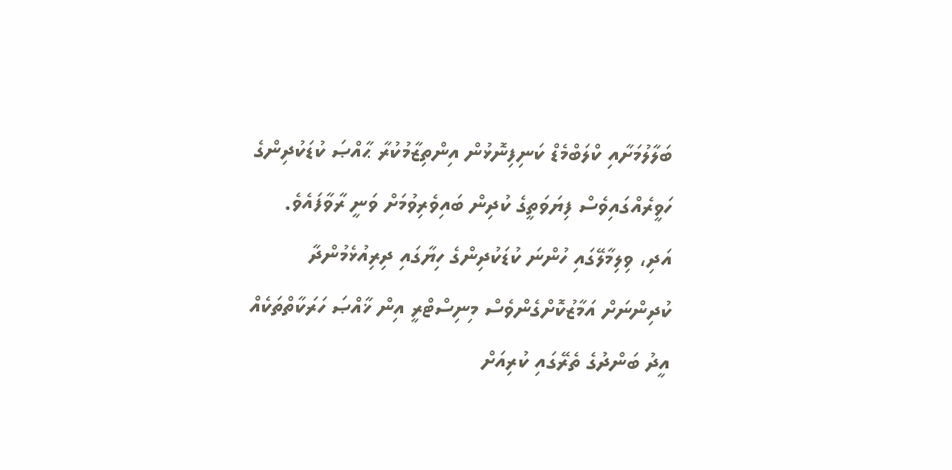ބަލާލުމަށާއި ކްލަބްމެޑް ކަނިފިނޮޅުން އިންތިޒާމުކުރާ ޙާއްޞަ ކުޑަކުދިންގެ ހަވީރެއްގައިވެސް ފިޔަވަތީގެ ކުދިން ބައިވެރިވުމަށް ވަނީ ރާވާފައެވެ. އަދި، ވިލިމާލޭގައި ހުންނަ ކުޑަކުދިންގެ ހިޔާގައި ދިރިއުޅެމުންދާ ކުދިންނަށް އަމާޒުކޮށްގެންވެސް މިނިސްޓްރީ އިން ޚާއްޞަ ހަރަކާތްތަކެއް އީދު ބަންދުގެ ތެރޭގައި ކުރިއަށް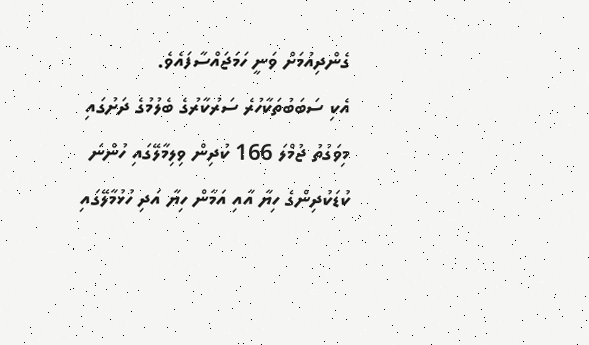ގެންދިއުމަށް ވަނީ ހަމަޖައްސާފައެވެ.
އެކި ސަބަބުތަކާހުރެ ސަރުކާރުގެ ބެލުމުގެ ދަށުގައި މިވަގުތު ޖުމްލަ 166 ކުދިން ވިލިމާލޭގައި ހުންނަ ކުޑަކުދިންގެ ހިޔާ އާއި އަމާން ހިޔާ އަދި ހުޅުމާލޭގައި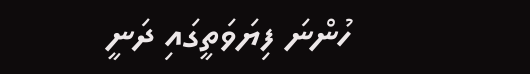ހުންނަ ފިޔަވަތީގައި ދަނީ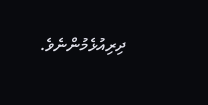ދިރިއުޅެމުންނެވެ.